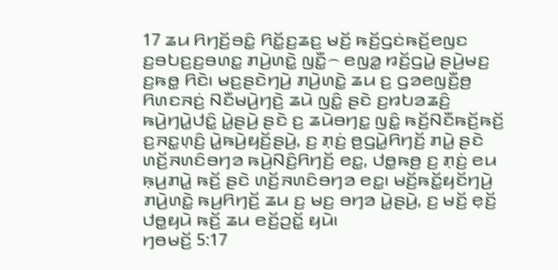17 ꤘꤣ ꤖꤚꤢꤩ꤬ꤋꤢꤨ꤭ ꤖꤢꤩ꤭ꤢ꤬ꤘꤢ꤬ ꤗꤢꤩ꤬ ꤒꤢꤩ꤬ꤞꤢꤦꤒꤢꤩ꤬ꤕꤜꤢ ꤢ꤬ꤋꤝꤢ꤬ꤢ꤬ꤋꤛꤢ꤭ ꤊꤣꤧ꤬ꤛꤢꤧ꤭ ꤜꤢꤪ꤭꤮ ꤕꤜꤤ꤭ ꤙꤢꤩ꤬ꤞꤣꤧ꤭ ꤔꤣꤧ꤬ꤗꤢ꤬ ꤢ꤬ꤒꤥ꤭ ꤖꤢꤧ꤯ ꤗꤢ꤬ꤔꤢꤧꤚꤣꤧ꤬ ꤊꤣꤧ꤬ꤛꤢꤧ꤭ ꤘꤣ ꤢ꤬ ꤞꤤꤕꤜꤢꤪ꤬ꤥ꤬ ꤖꤛꤢꤏꤢꤦ꤬ ꤡꤢꤪꤗꤣꤧ꤬ꤚꤢꤧ꤬ ꤘꤣꤧ ꤜꤢꤨ꤭ ꤔꤢꤧ ꤢ꤬ꤙꤝꤤꤘꤢꤨ꤬ ꤒꤣꤧ꤬ꤚꤣꤧ꤭ꤓꤢꤨ꤭ ꤣꤧ꤭ꤔꤣꤧ꤬ ꤔꤢꤧ ꤢ꤬ ꤘꤣꤧꤋꤚꤢ꤭ ꤜꤢꤨ꤭ ꤒꤢꤩ꤬ꤡꤢꤪꤒꤢꤩ꤬ꤒꤢꤩ꤬ ꤢ꤬ꤏꤢ꤭ꤛ꤫ꤢꤨ꤬ ꤣꤧ꤭ꤒꤣꤧ꤬ꤟꤢꤩ꤬ꤔꤣꤧ꤬, ꤢ꤬ ꤊ꤫ꤢꤦ꤬ ꤥ꤬ꤞꤣꤧ꤭ꤖꤚꤢꤩ꤬ ꤊꤣꤧ꤭ ꤔꤢꤧ ꤛꤢꤩ꤬ꤏꤛꤢꤨꤋꤚꤤ ꤒꤣꤧ꤬ꤡꤢꤨ꤬ꤖꤚꤢꤩ꤬ ꤕꤢ꤭, ꤓꤥ꤭ꤒꤥ꤬ ꤢ꤬ ꤊ꤫ꤢꤦ꤬ ꤕꤣ ꤒ꤫ꤣ꤬ꤊꤣꤧ꤭ ꤒꤢꤩ꤬ ꤔꤢꤧ ꤛꤢꤩ꤬ꤏꤛꤢꤨꤋꤚꤤ ꤕꤢ꤭꤯ ꤗꤢꤩ꤬ꤒꤢꤩ꤭ꤟꤢꤩꤚꤣꤧ꤬ ꤊꤣꤧ꤬ꤛꤢꤧ꤭ ꤒꤣ꤬ꤖꤚꤢꤩ꤬ ꤘꤣ ꤢ꤬ ꤗꤢ꤬ ꤋꤚꤤ ꤣꤧ꤭ꤔꤣꤧ꤬, ꤢ꤬ ꤗꤢꤩ꤬ ꤕ꤫ꤢꤩ꤬ ꤓꤥ꤭ꤟꤣꤧ ꤒꤢꤩ꤬ ꤘꤣ ꤕꤢꤩ꤬ꤑꤢꤩ꤭ ꤟꤣꤧ꤯
ꤚꤥꤗꤢꤩ꤬ 5:17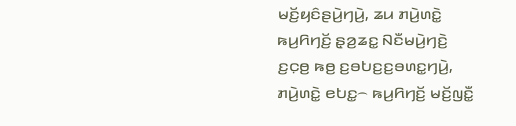ꤗꤢꤩ꤬ꤟꤢꤨꤔꤣꤧ꤬ꤚꤣꤧ꤬, ꤘꤣ ꤊꤣꤧ꤬ꤛꤢꤧ꤭ ꤒꤣ꤬ꤖꤚꤢꤩ꤬ ꤔ꤫ꤤ꤬ꤘꤢ꤭ ꤡꤢꤪꤗꤣꤧ꤬ꤚꤢꤧ꤬ ꤢ꤬ꤍ꤫ꤥ꤬ ꤒꤥ꤬ ꤢ꤬ꤋꤝꤢ꤬ꤢ꤬ꤋꤛꤢ꤭ꤚꤣꤧ꤬, ꤊꤣꤧ꤬ꤛꤢꤧ꤭ ꤕꤝꤢ꤭꤮ ꤒꤣ꤬ꤖꤚꤢꤩ꤬ ꤗꤢꤩ꤬ꤜꤢꤪ꤭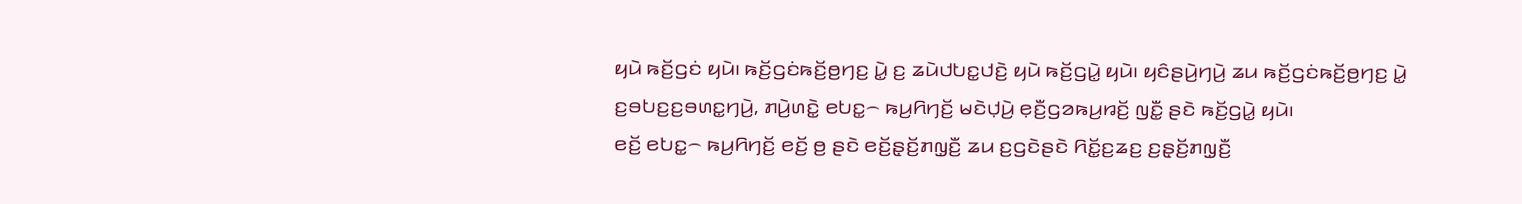ꤟꤣꤧ ꤒꤢꤩ꤬ꤞꤢꤦ ꤟꤣꤧ꤯ ꤒꤢꤩ꤬ꤞꤢꤦꤒꤢꤩ꤬ꤥ꤬ꤚꤢ꤬ ꤣꤧ꤭ ꤢ꤬ ꤘꤣꤧꤓꤝꤢ꤭ꤓꤢꤧ꤬ ꤟꤣꤧ ꤒꤢꤩ꤬ꤞꤣꤧ꤭ ꤟꤣꤧ꤯ ꤟꤢꤨꤔꤣꤧ꤬ꤚꤣꤧ꤬ ꤘꤣ ꤒꤢꤩ꤬ꤞꤢꤦꤒꤢꤩ꤬ꤥ꤬ꤚꤢ꤬ ꤣꤧ꤭ ꤢ꤬ꤋꤝꤢ꤬ꤢ꤬ꤋꤛꤢ꤭ꤚꤣꤧ꤬, ꤊꤣꤧ꤬ꤛꤢꤧ꤭ ꤕꤝꤢ꤭꤮ ꤒꤣ꤬ꤖꤚꤢꤩ꤬ ꤗꤢꤧꤓ꤫ꤣꤧ꤬ ꤕ꤫ꤢꤪ꤬ꤞꤤꤒꤣ꤬ꤙꤢꤩ꤬ ꤜꤢꤪ꤭ ꤔꤢꤧ ꤒꤢꤩ꤬ꤞꤣꤧ꤭ ꤟꤣꤧ꤯
ꤕꤢꤩ꤬ ꤕꤝꤢ꤭꤮ ꤒꤣ꤬ꤖꤚꤢꤩ꤬ ꤕꤢꤩ꤬ ꤥ꤬ ꤔꤢꤧ ꤕꤢꤩ꤬ꤔ꤫ꤢꤩ꤬ꤊꤜ꤫ꤢꤪ꤬ ꤘꤣ ꤢ꤬ꤞꤢꤧꤔꤢꤧ ꤖꤢꤩ꤭ꤢ꤬ꤘꤢ꤬ ꤢ꤬ꤔ꤫ꤢꤩ꤬ꤊꤜ꤫ꤢꤪ꤬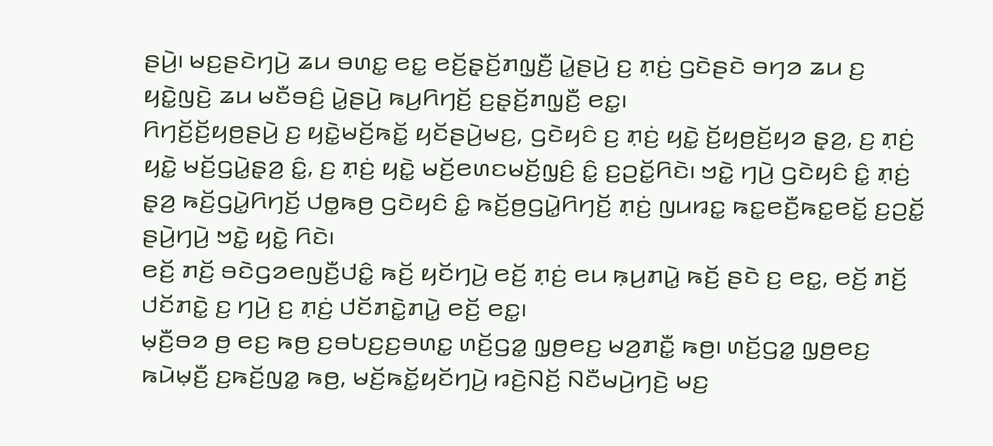ꤔꤣꤧ꤬꤯ ꤗꤢ꤬ꤔꤢꤧꤚꤣꤧ꤬ ꤘꤣ ꤋꤛꤢ꤭ ꤕꤢ꤭ ꤕꤢꤩ꤬ꤔ꤫ꤢꤩ꤬ꤊꤜ꤫ꤢꤪ꤬ ꤣꤧ꤭ꤔꤣꤧ꤬ ꤢ꤬ ꤊ꤫ꤢꤦ꤬ ꤞꤢꤧꤔꤢꤧ ꤋꤚꤤ ꤘꤣ ꤢ꤬ ꤟꤢꤧ꤭ꤜꤢꤧ꤬ ꤘꤣ ꤗꤢꤪꤋꤢꤨ꤬ ꤣꤧ꤭ꤔꤣꤧ꤬ ꤒꤣ꤬ꤖꤚꤢꤩ꤬ ꤢ꤬ꤔ꤫ꤢꤩ꤬ꤊꤜ꤫ꤢꤪ꤬ ꤕꤢ꤭꤯
ꤖꤚꤢꤩ꤬ꤢꤩ꤬ꤟꤥ꤬ꤔꤣꤧ꤬ ꤢ꤬ ꤟꤢꤧ꤭ꤗꤢꤩ꤬ꤒꤢꤩ꤭ ꤟꤢꤩꤔꤣꤧ꤬ꤗꤢ꤬, ꤞꤢꤧꤟꤢꤨ ꤢ꤬ ꤊ꤫ꤢꤦ꤬ ꤟꤢꤧ꤭ ꤢꤩ꤬ꤟꤥ꤬ꤢꤩ꤬ꤟꤤ ꤔ꤫ꤤ꤬, ꤢ꤬ ꤊ꤫ꤢꤦ꤬ ꤟꤢꤧ꤭ ꤗꤢꤩ꤬ꤞꤣꤧ꤭ꤔ꤫ꤤ꤬ ꤢꤨ꤭, ꤢ꤬ ꤊ꤫ꤢꤦ꤬ ꤟꤢꤧ꤭ ꤗꤢꤩ꤬ꤕꤛꤢꤗꤢꤩ꤬ꤜ꤫ꤢꤨ꤬ ꤢꤨ꤭ ꤢ꤬ꤑꤢꤩ꤭ꤖꤢꤧ꤯ ꤠꤢꤧ꤭ ꤚꤣꤧ꤬ ꤞꤢꤧꤟꤢꤨ ꤢꤨ꤭ ꤊ꤫ꤢꤦ꤬ ꤔ꤫ꤤ꤬ ꤒꤢꤩ꤬ꤞꤣꤧ꤭ꤖꤚꤢꤩ꤬ ꤓꤥ꤭ꤒꤥ꤬ ꤞꤢꤧꤟꤢꤨ ꤢꤨ꤭ ꤒꤢꤩ꤬ꤥ꤬ꤞꤣꤧ꤭ꤖꤚꤢꤩ꤬ ꤊ꤫ꤢꤦ꤬ ꤜꤣꤙꤢ꤭ ꤒꤢ꤭ꤕꤢꤪ꤬ꤒꤢ꤭ꤕꤢꤩ꤭ ꤢ꤬ꤑꤢꤩ꤭ ꤔꤣꤧ꤬ꤚꤣꤧ꤬ ꤠꤢꤧ꤭ ꤟꤢꤧ꤭ ꤖꤢꤧ꤯
ꤕꤢꤩ꤬ ꤊꤢꤩ꤬ ꤋꤢꤧꤞꤤꤕꤜꤢꤪ꤬ꤓꤢꤨ꤭ ꤒꤢꤩ꤬ ꤟꤢꤩꤚꤣꤧ꤬ ꤕꤢꤩ꤬ ꤊ꤫ꤢꤦ꤬ ꤕꤣ ꤒ꤫ꤣ꤬ꤊꤣꤧ꤭ ꤒꤢꤩ꤬ ꤔꤢꤧ ꤢ꤬ ꤕꤢ꤭, ꤕꤢꤩ꤬ ꤊꤢꤩ꤬ ꤓꤢꤩꤊꤢꤧ꤭ ꤢ꤬ ꤚꤣꤧ꤬ ꤢ꤬ ꤊ꤫ꤢꤦ꤬ ꤓꤢꤩꤊꤢꤧ꤭ꤊꤣꤧ꤭ ꤕꤢꤩ꤬ ꤕꤢ꤭꤯
ꤗ꤫ꤢꤪ꤬ꤋꤤ ꤥ꤬ ꤕꤢ꤬ ꤒꤥ꤬ ꤢ꤬ꤋꤝꤢ꤬ꤢ꤬ꤋꤛꤢ꤭ ꤛꤢꤩ꤬ꤞꤤ꤭ ꤜ꤫ꤥ꤬ꤕꤢ꤬ ꤗꤤ꤬ꤊꤢꤪ꤭ ꤒꤥ꤬꤯ ꤛꤢꤩ꤬ꤞꤤ꤭ ꤜ꤫ꤥ꤬ꤕꤢ꤬ ꤒꤣꤧꤗ꤫ꤢꤪ꤬ ꤢ꤬ꤒꤢꤩ꤬ꤜꤤ꤭ ꤒꤥ꤬, ꤗꤢꤩ꤬ꤒꤢꤩ꤭ꤟꤢꤩꤚꤣꤧ꤬ ꤙꤢꤧ꤬ꤡꤢꤩ꤬ ꤡꤢꤪꤗꤣꤧ꤬ꤚꤢꤧ꤬ ꤗꤢ꤬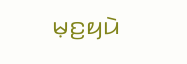ꤗ꤫ꤢ꤬ꤟꤣꤧ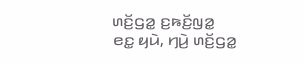ꤛꤢꤩ꤬ꤞꤤ꤭ ꤢ꤬ꤒꤢꤩ꤬ꤜꤤ꤭ ꤕꤢ꤭ ꤟꤣꤧ, ꤚꤣꤧ꤬ ꤛꤢꤩ꤬ꤞꤤ꤭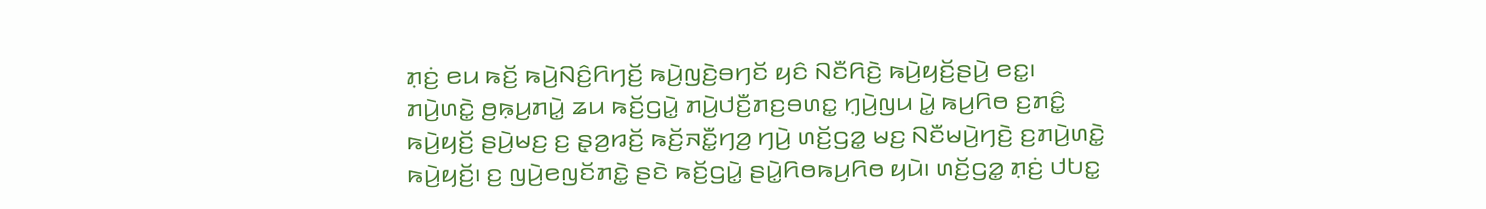ꤊ꤫ꤢꤦ꤬ ꤕꤣ ꤒꤢꤩ꤬ ꤒꤣꤧ꤬ꤡꤢꤨ꤬ꤖꤚꤢꤩ꤬ ꤒꤣꤧ꤬ꤜꤢꤧ꤬ꤋꤚꤢꤩ ꤟꤢꤨ ꤡꤢꤪꤖꤢꤧ꤬ ꤒꤣꤧ꤬ꤟꤢꤩ꤬ꤔꤣꤧ꤬ ꤕꤢ꤭꤯
ꤊꤣꤧ꤬ꤛꤢꤧ꤭ ꤥ꤬ꤒ꤫ꤣ꤬ꤊꤣꤧ꤭ ꤘꤣ ꤒꤢꤩ꤬ꤞꤣꤧ꤭ ꤊꤣꤧ꤬ꤓꤢꤪ꤬ꤊꤢ꤬ꤋꤛꤢ꤭ ꤚ꤫ꤣꤧ꤬ꤜꤣ ꤣꤧ꤭ ꤒꤣ꤬ꤖꤥ ꤢ꤬ꤊꤢꤨ꤭ ꤒꤣꤧ꤬ꤟꤢꤩ꤬ ꤔꤣꤧ꤬ꤗꤢ꤬ ꤢ꤬ ꤔ꤫ꤤ꤬ꤙꤢꤩ꤬ ꤒꤢꤩ꤬ꤏꤢꤪ꤭ꤚꤤ꤬ ꤚꤣꤧ꤬ ꤛꤢꤩ꤬ꤞꤤ꤭ ꤗꤢ꤬ ꤡꤢꤪꤗꤣꤧ꤬ꤚꤢꤧ꤬ ꤢ꤬ꤊꤣꤧ꤬ꤛꤢꤧ꤭ ꤒꤣꤧ꤬ꤟꤢꤩ꤬꤯ ꤢ꤬ ꤜꤣꤧ꤬ꤕꤜꤢꤩꤊꤢꤧ꤭ ꤔꤢꤧ ꤒꤢꤩ꤬ꤞꤣꤧ꤭ ꤔꤣꤧ꤭ꤖꤥꤒꤣ꤬ꤖꤥ ꤟꤣꤧ꤯ ꤛꤢꤩ꤬ꤞꤤ꤭ ꤊ꤫ꤢꤦ꤬ ꤓꤝꤢ꤭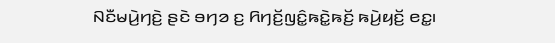ꤡꤢꤪꤗꤣꤧ꤬ꤚꤢꤧ꤬ ꤔꤢꤧ ꤋꤚꤤ ꤢ꤬ ꤖꤚꤢꤩ꤬ꤜꤢꤨ꤭ꤒꤢꤧ꤭ꤒꤢꤩ꤬ ꤒꤣꤧ꤬ꤟꤢꤩ꤬ ꤕꤢ꤭꤯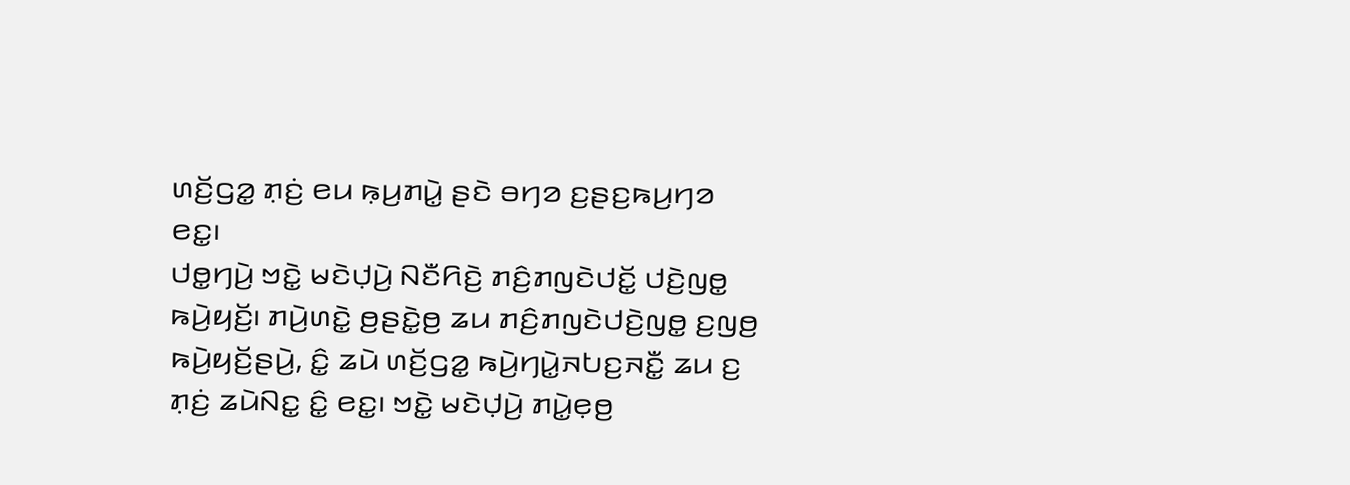ꤛꤢꤩ꤬ꤞꤤ꤭ ꤊ꤫ꤢꤦ꤬ ꤕꤣ ꤒ꤫ꤣ꤬ꤊꤣꤧ꤭ ꤔꤢꤧ ꤋꤚꤤ ꤢ꤬ꤔꤢ꤬ꤒꤣ꤬ꤚꤤ ꤕꤢ꤭꤯
ꤓꤥ꤭ꤚꤣꤧ꤬ ꤠꤢꤧ꤭ ꤗꤢꤧꤓ꤫ꤣꤧ꤬ ꤡꤢꤪꤖꤢꤧ꤬ ꤊꤢꤨ꤬ꤊꤜꤢꤧꤓꤢꤩ꤭ ꤓꤢꤧ꤬ꤜꤥ꤭ ꤒꤣꤧ꤬ꤟꤢꤩ꤬꤯ ꤊꤣꤧ꤬ꤛꤢꤧ꤭ ꤥ꤬ꤔꤢꤧ꤭ꤥ꤬ ꤘꤣ ꤊꤢꤨ꤬ꤊꤜꤢꤧꤓꤢꤧ꤬ꤜꤥ꤭ ꤢ꤬ꤜꤥ꤬ ꤒꤣꤧ꤬ꤟꤢꤩ꤬ꤔꤣꤧ꤬, ꤢꤨ꤭ ꤘꤣꤧ ꤛꤢꤩ꤬ꤞꤤ꤭ ꤒꤣꤧ꤬ꤚꤣꤧ꤭ꤏꤝꤢ꤬ꤏꤢꤪ꤭ ꤘꤣ ꤢ꤬ ꤊ꤫ꤢꤦ꤬ ꤘꤣꤧꤡꤢ꤭ ꤢꤨ꤭ ꤕꤢ꤭꤯ ꤠꤢꤧ꤭ ꤗꤢꤧꤓ꤫ꤣꤧ꤬ ꤊꤣꤧ꤭ꤕ꤫ꤥ꤬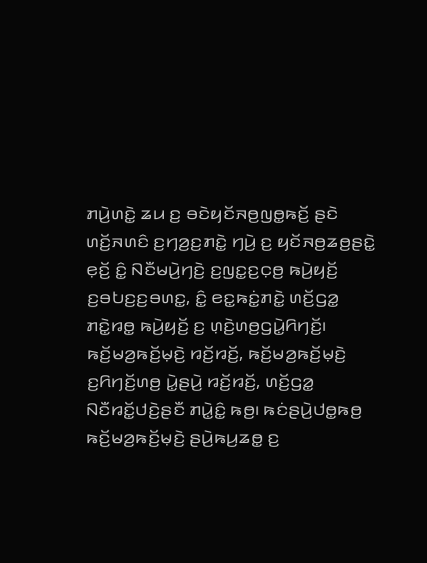ꤊꤣꤧ꤬ꤛꤢꤧ꤭ ꤘꤣ ꤢ꤬ ꤋꤢꤧꤟꤢꤩꤏꤥ꤬ꤜꤥ꤭ꤒꤢꤩ꤬ ꤔꤢꤧ ꤛꤢꤩ꤬ꤏꤛꤢꤨ ꤢ꤬ꤚꤤ꤬ꤢ꤬ꤊꤢꤧ꤭ ꤚꤣꤧ꤬ ꤢ꤬ ꤟꤢꤩꤏꤥ꤬ꤘꤥ꤬ꤔꤢꤧ꤭ ꤕ꤫ꤢꤩ꤬ ꤢꤨ꤭ ꤡꤢꤪꤗꤣꤧ꤬ꤚꤢꤧ꤬ ꤢ꤬ꤜꤢ꤭ꤢ꤬ꤍ꤫ꤥ꤬ ꤒꤣꤧ꤬ꤟꤢꤩ꤬ ꤢ꤬ꤋꤝꤢ꤬ꤢ꤬ꤋꤛꤢ꤭, ꤢꤨ꤭ ꤕꤢ꤭ꤒꤢꤦ꤭ꤊꤢꤧ꤭ ꤛꤢꤩ꤬ꤞꤤ꤭ ꤊꤢꤧ꤭ꤙꤥ꤭ ꤒꤣꤧ꤬ꤟꤢꤩ꤬ ꤢ꤬ ꤛ꤫ꤢꤧ꤬ꤛꤥ꤬ꤞꤣꤧ꤭ꤖꤚꤢꤩ꤬꤯ ꤒꤢꤩ꤬ꤗꤤ꤬ꤒꤢꤩ꤬ꤗ꤫ꤢꤧ꤬ ꤙꤢꤩ꤬ꤙꤢꤩ꤬, ꤒꤢꤩ꤬ꤗꤤ꤬ꤒꤢꤩ꤬ꤗ꤫ꤢꤧ꤬ ꤢ꤬ꤖꤚꤢꤩ꤬ꤛꤥ꤬ ꤣꤧ꤭ꤔꤣꤧ꤬ ꤙꤢꤩ꤬ꤙꤢꤩ꤬, ꤛꤢꤩ꤬ꤞꤤ꤭ ꤡꤢꤪꤙꤢꤩ꤭ꤓꤢꤧ꤬ꤔꤢꤪ ꤊꤣꤧ꤭ꤢꤨ꤭ ꤒꤥ꤬꤯ ꤒꤢꤦꤔꤣꤧ꤬ꤓꤥ꤭ꤒꤥ꤬ ꤒꤢꤩ꤬ꤗꤤ꤬ꤒꤢꤩ꤬ꤗ꤫ꤢꤧ꤬ ꤔꤣꤧ꤬ꤒꤣ꤬ꤘꤥ꤭ ꤢ꤬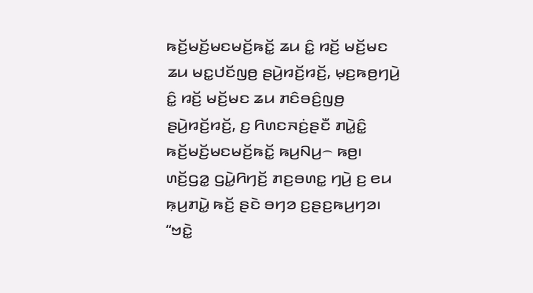ꤒꤢꤩ꤬ꤗꤢꤩ꤬ꤗꤢꤗꤢꤩ꤬ꤒꤢꤩ꤭ ꤘꤣ ꤢꤨ꤭ ꤙꤢꤩ꤬ ꤗꤢꤩ꤬ꤗꤢ ꤘꤣ ꤗꤢ꤭ꤓꤢꤩꤜꤥ꤬ ꤔꤣꤧ꤬ꤙꤢꤩ꤬ꤙꤢꤩ꤬, ꤗ꤫ꤢ꤬ꤒꤥ꤬ꤚꤣꤧ꤬ ꤢꤨ꤭ ꤙꤢꤩ꤬ ꤗꤢꤩ꤬ꤗꤢ ꤘꤣ ꤊꤢꤨꤋꤢꤨ꤬ꤜꤥ꤬ ꤔꤣꤧ꤬ꤙꤢꤩ꤬ꤙꤢꤩ꤬, ꤢ꤬ ꤖꤛꤢꤏꤢꤦ꤬ꤔꤢꤪ ꤊꤣꤧ꤭ꤢꤨ꤭ ꤒꤢꤩ꤬ꤗꤢꤩ꤬ꤗꤢꤗꤢꤩ꤬ꤒꤢꤩ꤭ ꤒꤣ꤬ꤡꤣ꤬꤮ ꤒꤥ꤬꤯ ꤛꤢꤩ꤬ꤞꤤ꤭ ꤞꤣꤧ꤭ꤖꤚꤢꤩ꤬ ꤊꤢ꤬ꤋꤛꤢ꤭ ꤚꤣꤧ꤬ ꤢ꤬ ꤕꤣ ꤒ꤫ꤣ꤬ꤊꤣꤧ꤭ ꤒꤢꤩ꤬ ꤔꤢꤧ ꤋꤚꤤ ꤢ꤬ꤔꤢ꤬ꤒꤣ꤬ꤚꤤ꤯
“ꤠꤢꤧ꤭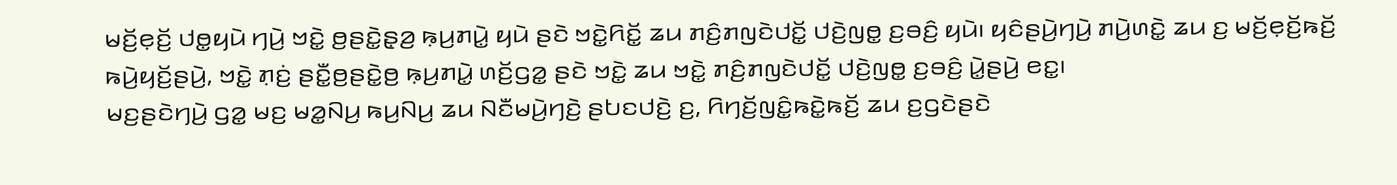ꤗꤢꤩ꤬ꤕ꤫ꤢꤩ꤬ ꤓꤥ꤭ꤟꤣꤧ ꤚꤣꤧ꤬ ꤠꤢꤧ꤭ ꤥ꤬ꤔꤢꤧ꤭ꤔ꤫ꤤ꤬ ꤒ꤫ꤣ꤬ꤊꤣꤧ꤭ ꤟꤣꤧ ꤔꤢꤧ ꤠꤢꤧ꤭ꤖꤢꤩ꤭ ꤘꤣ ꤊꤢꤨ꤬ꤊꤜꤢꤧꤓꤢꤩ꤭ ꤓꤢꤧ꤬ꤜꤥ꤭ ꤢ꤬ꤋꤢꤨ꤬ ꤟꤣꤧ꤯ ꤟꤢꤨꤔꤣꤧ꤬ꤚꤣꤧ꤬ ꤊꤣꤧ꤬ꤛꤢꤧ꤭ ꤘꤣ ꤢ꤬ ꤗꤢꤩ꤬ꤕ꤫ꤢꤩ꤬ꤒꤢꤩ꤬ ꤒꤣꤧ꤬ꤟꤢꤩ꤬ꤔꤣꤧ꤬, ꤠꤢꤧ꤭ ꤊ꤫ꤢꤦ꤬ ꤔꤢꤪ꤭ꤥ꤬ꤔꤢꤧ꤭ꤥ꤬ ꤒ꤫ꤣ꤬ꤊꤣꤧ꤭ ꤛꤢꤩ꤬ꤞꤤ꤭ ꤔꤢꤧ ꤠꤢꤧ꤭ ꤘꤣ ꤠꤢꤧ꤭ ꤊꤢꤨ꤬ꤊꤜꤢꤧꤓꤢꤩ꤭ ꤓꤢꤧ꤬ꤜꤥ꤭ ꤢ꤬ꤋꤢꤨ꤬ ꤣꤧ꤭ꤔꤣꤧ꤬ ꤕꤢ꤭꤯
ꤗꤢ꤬ꤔꤢꤧꤚꤣꤧ꤬ ꤞꤤ꤭ ꤗꤢ꤬ ꤗꤤ꤭ꤡꤣ꤬ ꤒꤣ꤬ꤡꤣ꤬ ꤘꤣ ꤡꤢꤪꤗꤣꤧ꤬ꤚꤢꤧ꤬ ꤔꤝꤢꤓꤢꤧ꤬ ꤢ꤬, ꤖꤚꤢꤩ꤬ꤜꤢꤨ꤭ꤒꤢꤧ꤭ꤒꤢꤩ꤬ ꤘꤣ ꤢ꤬ꤞꤢꤧꤔꤢꤧ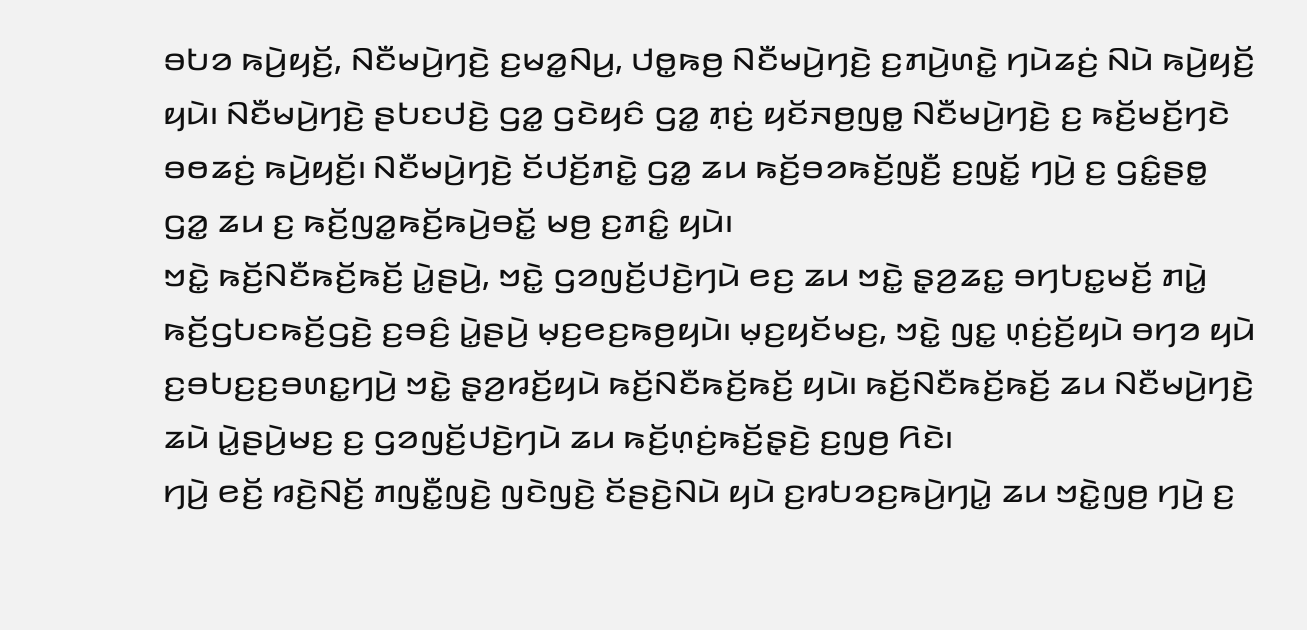ꤋꤝꤤ ꤒꤣꤧ꤬ꤟꤢꤩ꤬, ꤡꤢꤪꤗꤣꤧ꤬ꤚꤢꤧ꤬ ꤢ꤬ꤗꤤ꤭ꤡꤣ꤬, ꤓꤥ꤭ꤒꤥ꤬ ꤡꤢꤪꤗꤣꤧ꤬ꤚꤢꤧ꤬ ꤢ꤬ꤊꤣꤧ꤬ꤛꤢꤧ꤭ ꤚꤣꤧꤘꤢꤦ꤬ ꤡꤣꤧ ꤒꤣꤧ꤬ꤟꤢꤩ꤬ ꤟꤣꤧ꤯ ꤡꤢꤪꤗꤣꤧ꤬ꤚꤢꤧ꤬ ꤔꤝꤢꤓꤢꤧ꤬ ꤞꤤ꤭ ꤞꤢꤧꤟꤢꤨ ꤞꤤ꤭ ꤊ꤫ꤢꤦ꤬ ꤟꤢꤩꤏꤥ꤬ꤜꤥ꤭ ꤡꤢꤪꤗꤣꤧ꤬ꤚꤢꤧ꤬ ꤢ꤬ ꤒꤢꤩ꤬ꤗꤢꤩ꤬ꤚꤢꤧ ꤋꤥꤘꤢꤦ꤬ ꤒꤣꤧ꤬ꤟꤢꤩ꤬꤯ ꤡꤢꤪꤗꤣꤧ꤬ꤚꤢꤧ꤬ ꤢꤩꤓꤢꤩ꤬ꤊꤢꤧ꤭ ꤞꤤ꤭ ꤘꤣ ꤒꤢꤩ꤬ꤋꤤꤒꤢꤩ꤬ꤜꤢꤪ꤬ ꤢ꤬ꤜꤢꤩ꤭ ꤚꤣꤧ꤬ ꤢ꤬ ꤞꤢꤨ꤭ꤔꤥ꤭ ꤞꤤ꤭ ꤘꤣ ꤢ꤬ ꤒꤢꤩ꤬ꤜꤤ꤭ꤒꤢꤩ꤬ꤒꤣꤧ꤬ꤋꤢꤩ꤭ ꤗꤥ꤬ ꤢ꤬ꤊꤢꤨ꤭ ꤟꤣꤧ꤯
ꤠꤢꤧ꤭ ꤒꤢꤩ꤬ꤡꤢꤪꤒꤢꤩ꤬ꤒꤢꤩ꤬ ꤣꤧ꤭ꤔꤣꤧ꤬, ꤠꤢꤧ꤭ ꤞꤤꤜꤢꤩ꤬ꤓꤢꤧ꤬ꤚꤣꤧ ꤕꤢ꤬ ꤘꤣ ꤠꤢꤧ꤭ ꤔ꤫ꤤ꤬ꤘꤢ꤭ ꤋꤚꤝꤢ꤭ꤗꤢꤩ꤬ ꤊꤣꤧ꤭ ꤒꤢꤩ꤬ꤞꤝꤢꤒꤢꤩ꤬ꤞꤢꤧ꤬ ꤢ꤬ꤋꤢꤨ꤬ ꤣꤧ꤭ꤔꤣꤧ꤬ ꤗ꤫ꤢ꤬ꤕꤢ꤬ꤒꤥ꤬ꤟꤣꤧ꤯ ꤗ꤫ꤢ꤬ꤟꤢꤩꤗꤢ꤬, ꤠꤢꤧ꤭ ꤜꤢ꤭ ꤛ꤫ꤢꤦ꤬ꤢꤩ꤬ꤟꤣꤧ ꤋꤚꤤ ꤟꤣꤧ ꤢ꤬ꤋꤝꤢ꤬ꤢ꤬ꤋꤛꤢ꤭ꤚꤣꤧ꤬ ꤠꤢꤧ꤭ ꤔ꤫ꤤ꤬ꤙꤢꤩ꤬ꤟꤣꤧ ꤒꤢꤩ꤬ꤡꤢꤪꤒꤢꤩ꤬ꤒꤢꤩ꤬ ꤟꤣꤧ꤯ ꤒꤢꤩ꤬ꤡꤢꤪꤒꤢꤩ꤬ꤒꤢꤩ꤬ ꤘꤣ ꤡꤢꤪꤗꤣꤧ꤬ꤚꤢꤧ꤬ ꤘꤣꤧ ꤣꤧ꤭ꤔꤣꤧ꤬ꤗꤢ꤬ ꤢ꤬ ꤞꤤꤜꤢꤩ꤬ꤓꤢꤧ꤬ꤚꤣꤧ ꤘꤣ ꤒꤢꤩ꤬ꤛ꤫ꤢꤦ꤬ꤒꤢꤩ꤬ꤔ꤫ꤢꤧ꤬ ꤢ꤬ꤜꤥ꤬ ꤖꤢꤧ꤯
ꤚꤣꤧ꤬ ꤕꤢꤩ꤬ ꤙꤢꤧ꤬ꤡꤢꤩ꤬ ꤊꤜꤢꤪ꤭ꤜꤢꤧ꤬ ꤜꤢꤧꤜꤢꤧ꤬ ꤢꤩꤔꤢꤧ꤬ꤡꤣꤧ ꤟꤣꤧ ꤢ꤬ꤙꤝꤤꤢ꤬ꤒꤣꤧ꤬ꤚꤣꤧ꤭ ꤘꤣ ꤠꤢꤧ꤭ꤜꤥ꤬ ꤚꤣꤧ꤬ ꤢ꤬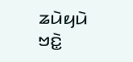ꤘꤣꤧꤟꤣꤧ ꤠꤢꤧ꤭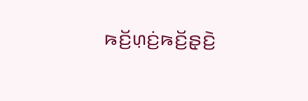ꤒꤢꤩ꤬ꤛ꤫ꤢꤦ꤬ꤒꤢꤩ꤬ꤔ꤫ꤢꤧ꤬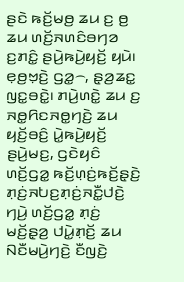ꤔꤢꤧ ꤒꤢꤩ꤬ꤗꤥ꤬ ꤘꤣ ꤢ꤬ ꤥ꤬ ꤘꤣ ꤛꤢꤩ꤬ꤏꤛꤢꤨꤋꤚꤤ ꤢ꤬ꤊꤢꤨ꤭ ꤔꤣꤧ꤬ꤒꤣꤧ꤬ꤟꤢꤩ꤬ ꤟꤣꤧ꤯
ꤕ꤫ꤥ꤬ꤠ꤫ꤢꤧ꤬ ꤞꤤ꤭꤮, ꤔ꤫ꤤ꤬ꤘꤢ꤭ ꤜꤢ꤭ꤋꤢꤧ꤭꤯ ꤊꤣꤧ꤬ꤛꤢꤧ꤭ ꤘꤣ ꤢ꤬ ꤏꤥ꤭ꤖꤢꤏꤥ꤭ꤚꤢꤧ꤬ ꤘꤣ ꤟꤢꤩ꤬ꤋꤢꤨ꤬ ꤣꤧ꤭ꤒꤣꤧ꤬ꤟꤢꤩ꤬ ꤔꤣꤧ꤬ꤗꤢ꤬, ꤞꤢꤧꤟꤢꤨ ꤛꤢꤩ꤬ꤞꤤ꤭ ꤒꤢꤩ꤬ꤛ꤫ꤢꤦ꤬ꤒꤢꤩ꤬ꤔ꤫ꤢꤧ꤬ ꤊ꤫ꤢꤦ꤬ꤏꤝꤢ꤬ꤊ꤫ꤢꤦ꤬ꤏꤢꤪ꤭ꤓꤢꤧ꤬ ꤚꤣꤧ꤬ ꤛꤢꤩ꤬ꤞꤤ꤭ ꤊ꤫ꤢꤦ꤬ ꤗꤢꤩ꤬ꤔ꤫ꤤ꤬ ꤓꤣꤧ꤭ꤊ꤫ꤢꤩ꤬ ꤘꤣ ꤡꤢꤪꤗꤣꤧ꤬ꤚꤢꤧ꤬ ꤢꤪꤜꤢꤧ꤬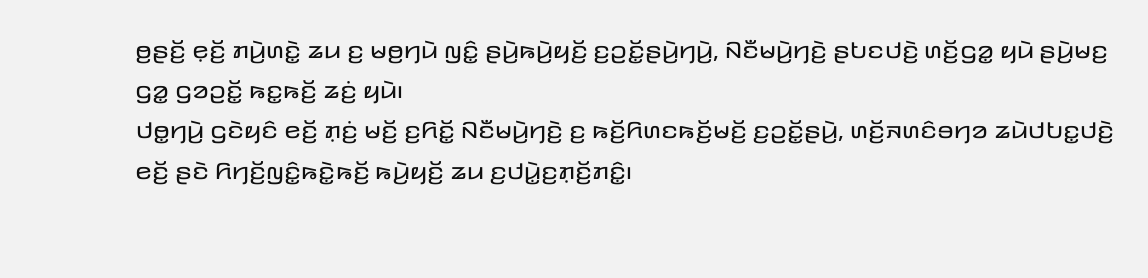ꤥ꤬ꤔꤢꤩ꤬ ꤕ꤫ꤢꤩ꤬ ꤊꤣꤧ꤬ꤛꤢꤧ꤭ ꤘꤣ ꤢ꤬ ꤗꤥ꤬ꤚꤣꤧ ꤜꤢꤨ꤭ ꤔꤣꤧ꤬ꤒꤣꤧ꤬ꤟꤢꤩ꤬ ꤢ꤬ꤑꤢꤩ꤭ꤔꤣꤧ꤬ꤚꤣꤧ꤬, ꤡꤢꤪꤗꤣꤧ꤬ꤚꤢꤧ꤬ ꤔꤝꤢꤓꤢꤧ꤬ ꤛꤢꤩ꤬ꤞꤤ꤭ ꤟꤣꤧ ꤔꤣꤧ꤬ꤗꤢ꤬ ꤞꤤ꤭ ꤞꤤꤑꤢꤩ꤭ ꤒꤢ꤭ꤒꤢꤩ꤬ ꤘꤢꤦ꤬ ꤟꤣꤧ꤯
ꤓꤥ꤭ꤚꤣꤧ꤬ ꤞꤢꤧꤟꤢꤨ ꤕꤢꤩ꤬ ꤊ꤫ꤢꤦ꤬ ꤗꤢꤩ꤬ ꤢ꤬ꤖꤢꤩ꤭ ꤡꤢꤪꤗꤣꤧ꤬ꤚꤢꤧ꤬ ꤢ꤬ ꤒꤢꤩ꤬ꤖꤛꤢꤒꤢꤩ꤬ꤗꤢꤩ꤬ ꤢ꤬ꤑꤢꤩ꤭ꤔꤣꤧ꤬, ꤛꤢꤩ꤬ꤏꤛꤢꤨꤋꤚꤤ ꤘꤣꤧꤓꤝꤢ꤭ꤓꤢꤧ꤬ ꤕꤢꤩ꤬ ꤔꤢꤧ ꤖꤚꤢꤩ꤬ꤜꤢꤨ꤭ꤒꤢꤧ꤭ꤒꤢꤩ꤬ ꤒꤣꤧ꤬ꤟꤢꤩ꤬ ꤘꤣ ꤢ꤬ꤓꤣꤧ꤭ꤢ꤬ꤊ꤫ꤢꤩ꤬ꤊꤢꤨ꤭꤯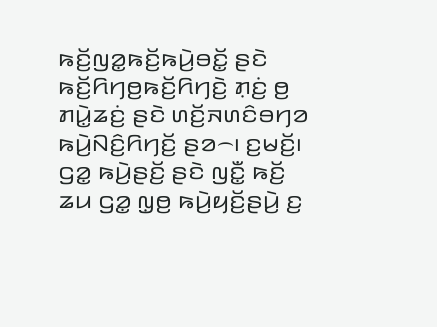ꤒꤢꤩ꤬ꤜꤤ꤭ꤒꤢꤩ꤬ꤒꤣꤧ꤬ꤋꤢꤩ꤭ ꤔꤢꤧ ꤒꤢꤩ꤬ꤖꤚꤥ꤬ꤒꤢꤩ꤬ꤖꤚꤢꤧ꤬ ꤊ꤫ꤢꤦ꤬ ꤥ꤬ ꤊꤣꤧ꤭ꤘꤢꤦ꤬ ꤔꤢꤧ ꤛꤢꤩ꤬ꤏꤛꤢꤨꤋꤚꤤ ꤒꤣꤧ꤬ꤡꤢꤨ꤬ꤖꤚꤢꤩ꤬ ꤔꤤ꤮꤯ ꤢ꤬ꤗꤢꤩ꤬꤯
ꤞꤤ꤭ ꤒꤣꤧ꤬ꤔꤢꤩ꤬ ꤔꤢꤧ ꤜꤢꤪ꤭ ꤒꤢꤩ꤬ ꤘꤣ ꤞꤤ꤭ ꤜ꤫ꤥ꤬ ꤒꤣꤧ꤬ꤟꤢꤩ꤬ꤔꤣꤧ꤬ ꤢ꤬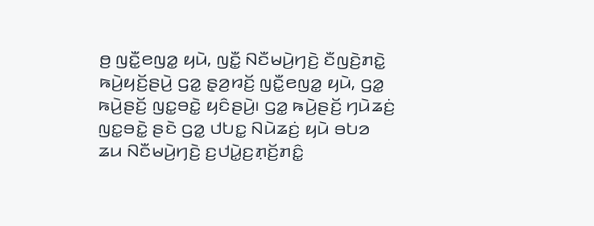ꤥ꤬ ꤜꤢꤪ꤭ꤕꤜꤤ꤭ ꤟꤣꤧ, ꤜꤢꤪ꤭ ꤡꤢꤪꤗꤣꤧ꤬ꤚꤢꤧ꤬ ꤢꤪꤜꤢꤧ꤬ꤊꤢꤧ꤭ ꤒꤣꤧ꤬ꤟꤢꤩ꤬ꤔꤣꤧ꤬ ꤞꤤ꤭ ꤔ꤫ꤤ꤬ꤙꤢꤩ꤬ ꤜꤢꤪ꤭ꤕꤜꤤ꤭ ꤟꤣꤧ, ꤞꤤ꤭ ꤒꤣꤧ꤬ꤔꤢꤩ꤬ ꤜꤢ꤭ꤋꤢꤧ꤭ ꤟꤢꤨꤔꤣꤧ꤬꤯ ꤞꤤ꤭ ꤒꤣꤧ꤬ꤔꤢꤩ꤬ ꤚꤣꤧꤘꤢꤦ꤬ ꤜꤢ꤭ꤋꤢꤧ꤭ ꤔꤢꤧ ꤞꤤ꤭ ꤓꤝꤢ꤭ ꤡꤣꤧꤘꤢꤦ꤬ ꤟꤣꤧ ꤋꤝꤤ ꤘꤣ ꤡꤢꤪꤗꤣꤧ꤬ꤚꤢꤧ꤬ ꤢ꤬ꤓꤣꤧ꤭ꤢ꤬ꤊ꤫ꤢꤩ꤬ꤊꤢꤨ꤭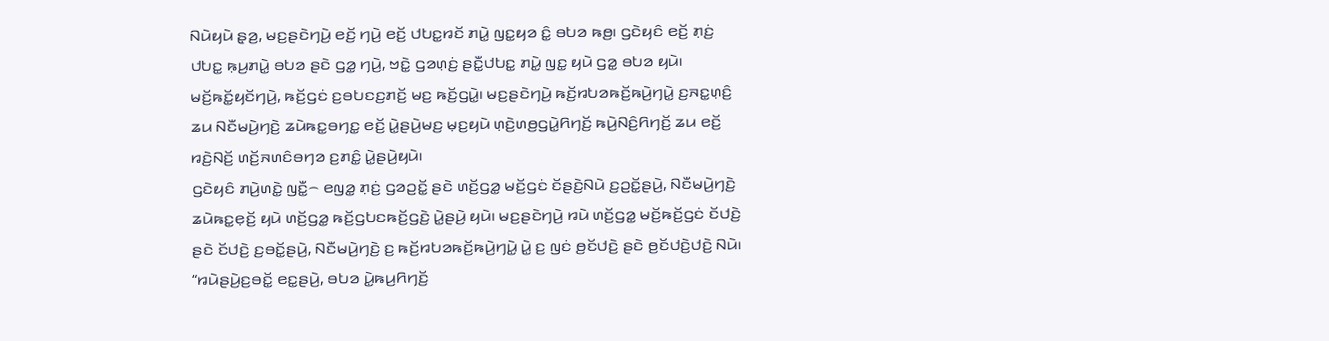ꤡꤣꤧꤟꤣꤧ ꤔ꤫ꤤ꤬, ꤗꤢ꤬ꤔꤢꤧꤚꤣꤧ꤬ ꤕꤢꤩ꤬ ꤚꤣꤧ꤬ ꤕꤢꤩ꤬ ꤓꤝꤢ꤭ꤙꤢꤩ ꤊꤣꤧ꤭ ꤜꤢ꤭ꤟꤤ ꤢꤨ꤭ ꤋꤝꤤ ꤒꤥ꤬꤯ ꤞꤢꤧꤟꤢꤨ ꤕꤢꤩ꤬ ꤊ꤫ꤢꤦ꤬ ꤓꤝꤢ꤭ ꤒ꤫ꤣ꤬ꤊꤣꤧ꤭ ꤋꤝꤤ ꤔꤢꤧ ꤞꤤ꤭ ꤚꤣꤧ꤬, ꤠꤢꤧ꤭ ꤞꤤꤛ꤫ꤢꤦ꤬ ꤔꤢꤪ꤭ꤓꤝꤢ꤭ ꤊꤣꤧ꤭ ꤜꤢ꤭ ꤟꤣꤧ ꤞꤤ꤭ ꤋꤝꤤ ꤟꤣꤧ꤯
ꤗꤢꤩ꤬ꤒꤢꤩ꤭ꤟꤢꤩꤚꤣꤧ꤬, ꤒꤢꤩ꤬ꤞꤢꤦ ꤢ꤬ꤋꤝꤢꤢ꤬ꤊꤢꤩ꤬ ꤗꤢ꤬ ꤒꤢꤩ꤬ꤞꤣꤧ꤭꤯ ꤗꤢ꤬ꤔꤢꤧꤚꤣꤧ꤬ ꤒꤢꤩ꤬ꤙꤝꤤꤒꤢꤩ꤬ꤒꤣꤧ꤬ꤚꤣꤧ꤭ ꤢ꤬ꤏꤢ꤭ꤛ꤫ꤢꤨ꤬ ꤘꤣ ꤡꤢꤪꤗꤣꤧ꤬ꤚꤢꤧ꤬ ꤘꤣꤧꤒꤢ꤭ꤋꤚꤢ꤭ ꤕꤢꤩ꤬ ꤣꤧ꤭ꤔꤣꤧ꤬ꤗꤢ꤬ ꤗ꤫ꤢ꤬ꤟꤣꤧ ꤛ꤫ꤢꤧ꤬ꤛꤥ꤬ꤞꤣꤧ꤭ꤖꤚꤢꤩ꤬ ꤒꤣꤧ꤬ꤡꤢꤨ꤬ꤖꤚꤢꤩ꤬ ꤘꤣ ꤕꤢꤩ꤬ ꤙꤢꤧ꤬ꤡꤢꤩ꤬ ꤛꤢꤩ꤬ꤏꤛꤢꤨꤋꤚꤤ ꤢ꤬ꤊꤢꤨ꤭ ꤣꤧ꤭ꤔꤣꤧ꤬ꤟꤣꤧ꤯
ꤞꤢꤧꤟꤢꤨ ꤊꤣꤧ꤬ꤛꤢꤧ꤭ ꤜꤢꤪ꤭꤮ ꤕꤜꤤ꤭ ꤊ꤫ꤢꤦ꤬ ꤞꤤꤑꤢꤩ꤭ ꤔꤢꤧ ꤛꤢꤩ꤬ꤞꤤ꤭ ꤗꤢꤩ꤬ꤞꤢꤦ ꤢꤩꤔꤢꤧ꤬ꤡꤣꤧ ꤢ꤬ꤑꤢꤩ꤭ꤔꤣꤧ꤬, ꤡꤢꤪꤗꤣꤧ꤬ꤚꤢꤧ꤬ ꤘꤣꤧꤒꤢ꤭ꤕ꤫ꤢꤩ꤬ ꤟꤣꤧ ꤛꤢꤩ꤬ꤞꤤ꤭ ꤒꤢꤩ꤬ꤞꤝꤢꤒꤢꤩ꤬ꤞꤢꤧ꤬ ꤣꤧ꤭ꤔꤣꤧ꤬ ꤟꤣꤧ꤯ ꤗꤢ꤬ꤔꤢꤧꤚꤣꤧ꤬ ꤙꤣꤧ ꤛꤢꤩ꤬ꤞꤤ꤭ ꤗꤢꤩ꤬ꤒꤢꤩ꤬ꤞꤢꤦ ꤢꤩꤓꤢꤧ꤬ ꤔꤢꤧ ꤢꤩꤓꤢꤧ꤬ ꤢ꤬ꤋꤢꤩ꤭ꤔꤣꤧ꤬, ꤡꤢꤪꤗꤣꤧ꤬ꤚꤢꤧ꤬ ꤢ꤬ ꤒꤢꤩ꤬ꤙꤝꤤꤒꤢꤩ꤬ꤒꤣꤧ꤬ꤚꤣꤧ꤭ ꤣꤧ꤭ ꤢ꤬ ꤜꤢꤦ ꤥ꤬ꤢꤩꤓꤢꤧ꤬ ꤔꤢꤧ ꤥ꤬ꤢꤩꤓꤢꤧ꤬ꤓꤢꤧ꤬ ꤡꤣꤧ꤯
“ꤙꤣꤧꤔꤣꤧ꤬ꤢ꤬ꤋꤢꤩ꤭ ꤕꤢ꤭ꤔꤣꤧ꤬, ꤋꤝꤤ ꤣꤧ꤭ꤒꤣ꤬ꤖꤚꤢꤩ꤬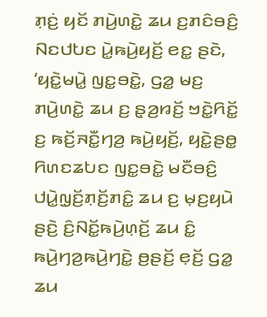ꤊ꤫ꤢꤦ꤬ ꤟꤢꤩ ꤊꤣꤧ꤬ꤛꤢꤧ꤭ ꤘꤣ ꤢ꤬ꤊꤢꤨꤋꤢꤨ꤬ ꤡꤢꤓꤝꤢ ꤣꤧ꤭ꤒꤣꤧ꤬ꤟꤢꤩ꤬ ꤕꤢ꤭ ꤔꤢꤧ, ‘ꤟꤢꤧ꤭ꤗꤣꤧ꤭ ꤜꤢ꤭ꤋꤢꤧ꤭, ꤞꤤ꤭ ꤗꤢ꤬ ꤊꤣꤧ꤬ꤛꤢꤧ꤭ ꤘꤣ ꤢ꤬ ꤔ꤫ꤤ꤬ꤙꤢꤩ꤬ ꤠꤢꤧ꤭ꤖꤢꤩ꤭ ꤢ꤬ ꤒꤢꤩ꤬ꤏꤢꤪ꤭ꤚꤤ꤬ ꤒꤣꤧ꤬ꤟꤢꤩ꤬, ꤟꤢꤧ꤭ꤔꤥ꤭ ꤖꤛꤢꤘꤝꤢ ꤜꤢ꤭ꤋꤢꤧ꤭ ꤗꤢꤪꤋꤢꤨ꤬ ꤓꤣꤧ꤭ꤜ꤫ꤢꤩ꤬ꤊ꤫ꤢꤩ꤬ꤊꤢꤨ꤭ ꤘꤣ ꤢ꤬ ꤗ꤫ꤢ꤬ꤟꤣꤧ ꤔꤢꤧ꤬ ꤢꤨ꤬ꤡꤢꤩ꤭ꤒꤣꤧ꤬ꤛ꤫ꤢꤩ꤬ ꤘꤣ ꤢꤨ꤭ ꤒꤣꤧ꤬ꤚꤤ꤬ꤒꤣꤧ꤬ꤚꤢꤧ꤭ ꤥ꤬ꤔꤢꤩ꤬ ꤕ꤫ꤢꤩ꤬ ꤞꤤ꤭ ꤘꤣ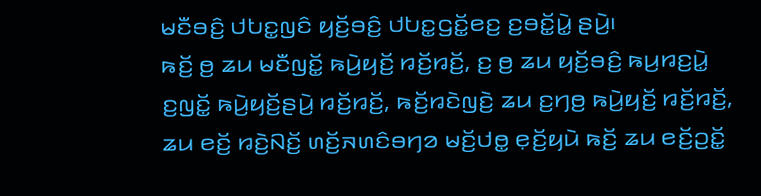ꤗꤢꤪꤋꤢꤨ꤬ ꤓꤝꤢ꤭ꤜꤢꤨ ꤟꤢꤩ꤬ꤋꤢꤨ꤬ ꤓꤝꤢ꤭ꤞꤢꤩ꤭ꤕꤢ꤬ ꤢ꤬ꤋꤢꤩ꤭ꤣꤧ꤭ ꤔꤣꤧ꤬꤯
ꤒꤢꤩ꤬ ꤥ꤬ ꤘꤣ ꤗꤢꤪꤜꤢꤩ꤭ ꤒꤣꤧ꤬ꤟꤢꤩ꤬ ꤙꤢꤩ꤬ꤙꤢꤩ꤬, ꤢ꤬ ꤥ꤬ ꤘꤣ ꤟꤢꤩ꤬ꤋꤢꤨ꤬ ꤒꤣ꤬ꤙꤢ꤬ꤣꤧ꤭ ꤢ꤬ꤜꤢꤩ꤭ ꤒꤣꤧ꤬ꤟꤢꤩ꤬ꤔꤣꤧ꤬ ꤙꤢꤩ꤬ꤙꤢꤩ꤬, ꤒꤢꤩ꤬ꤙꤢꤧꤜꤢꤧ꤬ ꤘꤣ ꤢ꤬ꤚꤥ꤬ ꤒꤣꤧ꤬ꤟꤢꤩ꤬ ꤙꤢꤩ꤬ꤙꤢꤩ꤬, ꤘꤣ ꤕꤢꤩ꤬ ꤙꤢꤧ꤬ꤡꤢꤩ꤬ ꤛꤢꤩ꤬ꤏꤛꤢꤨꤋꤚꤤ ꤗꤢꤩ꤬ꤓꤥ꤭ ꤕ꤫ꤢꤩ꤬ꤟꤣꤧ ꤒꤢꤩ꤬ ꤘꤣ ꤕꤢꤩ꤬ꤑꤢꤩ꤭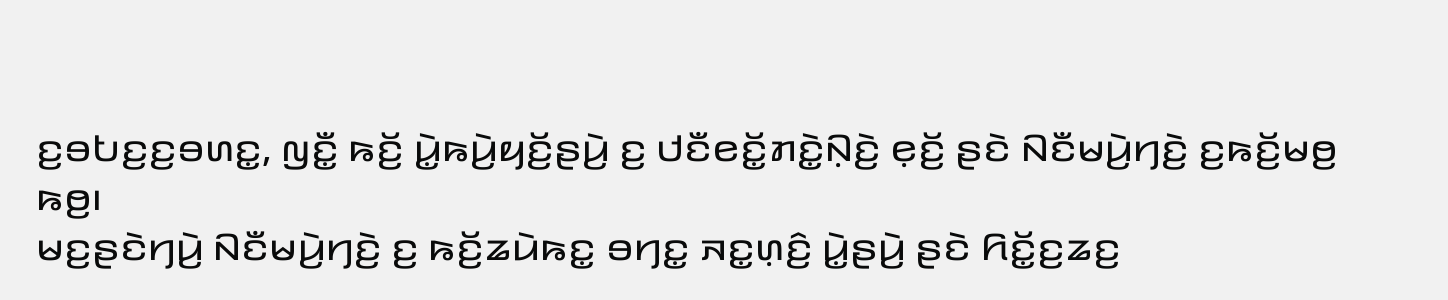ꤢ꤬ꤋꤝꤢ꤬ꤢ꤬ꤋꤛꤢ꤭, ꤜꤢꤪ꤭ ꤒꤢꤩ꤬ ꤣꤧ꤭ꤒꤣꤧ꤬ꤟꤢꤩ꤬ꤔꤣꤧ꤬ ꤢ꤬ ꤓꤢꤪꤕꤢꤩ꤭ꤊꤢꤧ꤭ꤡ꤫ꤢꤧ꤬ ꤕ꤫ꤢꤩ꤬ ꤔꤢꤧ ꤡꤢꤪꤗꤣꤧ꤬ꤚꤢꤧ꤬ ꤢ꤬ꤒꤢꤩ꤬ꤗꤥ꤬ ꤒꤥ꤬꤯
ꤗꤢ꤬ꤔꤢꤧꤚꤣꤧ꤬ ꤡꤢꤪꤗꤣꤧ꤬ꤚꤢꤧ꤬ ꤢ꤬ ꤒꤢꤩ꤬ꤘꤣꤧꤒꤢ꤭ ꤋꤚꤢ꤭ ꤏꤢ꤭ꤛ꤫ꤢꤨ꤬ ꤣꤧ꤭ꤔꤣꤧ꤬ ꤔꤢꤧ ꤖꤢꤩ꤭ꤢ꤬ꤘꤢ꤬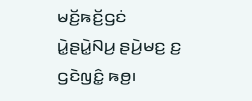ꤗꤢꤩ꤬ꤒꤢꤩ꤬ꤞꤢꤦ ꤣꤧ꤭ꤔꤣꤧ꤭ꤡꤣ꤬ ꤔꤣꤧ꤬ꤗꤢ꤬ ꤢ꤬ ꤞꤢꤧꤜꤢꤨ꤭ ꤒꤥ꤬꤯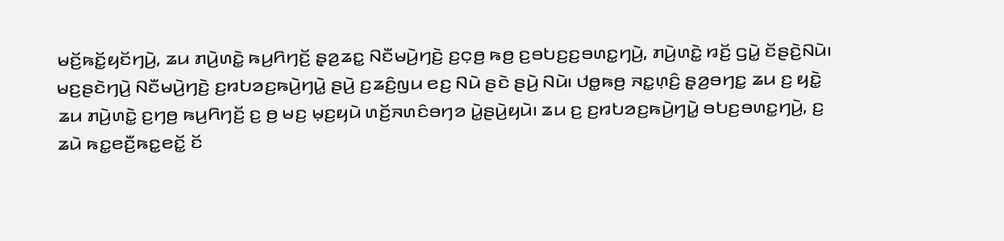ꤗꤢꤩ꤬ꤒꤢꤩ꤭ꤟꤢꤩꤚꤣꤧ꤬, ꤘꤣ ꤊꤣꤧ꤬ꤛꤢꤧ꤭ ꤒꤣ꤬ꤖꤚꤢꤩ꤬ ꤔ꤫ꤤ꤬ꤘꤢ꤭ ꤡꤢꤪꤗꤣꤧ꤬ꤚꤢꤧ꤬ ꤢ꤬ꤍ꤫ꤥ꤬ ꤒꤥ꤬ ꤢ꤬ꤋꤝꤢ꤬ꤢ꤬ꤋꤛꤢ꤭ꤚꤣꤧ꤬, ꤊꤣꤧ꤬ꤛꤢꤧ꤭ ꤙꤢꤩ꤬ ꤞꤣꤧ꤭ ꤢꤩꤔꤢꤧ꤬ꤡꤣꤧ꤯ ꤗꤢ꤬ꤔꤢꤧꤚꤣꤧ꤬ ꤡꤢꤪꤗꤣꤧ꤬ꤚꤢꤧ꤬ ꤢ꤬ꤙꤝꤤꤢ꤬ꤒꤣꤧ꤬ꤚꤣꤧ꤭ ꤔꤣꤧ꤬ ꤢ꤬ꤘꤢꤨ꤬ꤜꤣ ꤕꤢ꤬ ꤡꤣꤧ ꤔꤢꤧ ꤔꤣꤧ꤬ ꤡꤣꤧ꤯ ꤓꤥ꤭ꤒꤥ꤬ ꤏꤢ꤭ꤛ꤫ꤢꤨ꤬ ꤔ꤫ꤤ꤬ꤋꤚꤢ꤭ ꤘꤣ ꤢ꤬ ꤟꤢꤧ꤭ ꤘꤣ ꤊꤣꤧ꤬ꤛꤢꤧ꤭ ꤢ꤬ꤚꤥ꤬ ꤒꤣ꤬ꤖꤚꤢꤩ꤬ ꤢ꤬ ꤥ꤬ ꤗꤢ꤬ ꤗ꤫ꤢ꤬ꤟꤣꤧ ꤛꤢꤩ꤬ꤏꤛꤢꤨꤋꤚꤤ ꤣꤧ꤭ꤔꤣꤧ꤬ꤟꤣꤧ꤯ ꤘꤣ ꤢ꤬ ꤢ꤬ꤙꤝꤤꤢ꤬ꤒꤣꤧ꤬ꤚꤣꤧ꤭ ꤋꤝꤢ꤬ꤋꤛꤢ꤭ꤚꤣꤧ꤬, ꤢ꤬ ꤘꤣꤧ ꤒꤢ꤭ꤕꤢꤪ꤬ꤒꤢ꤭ꤕꤢꤩ꤭ ꤢꤩ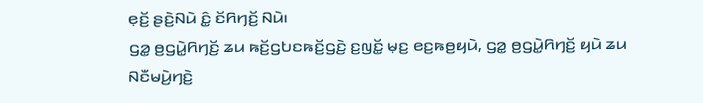ꤕ꤫ꤢꤩ꤬ ꤔꤢꤧ꤬ꤡꤣꤧ ꤢꤨ꤭ ꤢꤩꤖꤚꤢꤩ꤬ ꤡꤣꤧ꤯
ꤞꤤ꤭ ꤥ꤬ꤞꤣꤧ꤭ꤖꤚꤢꤩ꤬ ꤘꤣ ꤒꤢꤩ꤬ꤞꤝꤢꤒꤢꤩ꤬ꤞꤢꤧ꤬ ꤢ꤬ꤜꤢꤩ꤭ ꤗ꤫ꤢ꤬ ꤕꤢ꤬ꤒꤥ꤬ꤟꤣꤧ, ꤞꤤ꤭ ꤥ꤬ꤞꤣꤧ꤭ꤖꤚꤢꤩ꤬ ꤟꤣꤧ ꤘꤣ ꤡꤢꤪꤗꤣꤧ꤬ꤚꤢꤧ꤬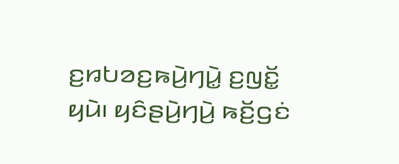ꤢ꤬ꤙꤝꤤꤢ꤬ꤒꤣꤧ꤬ꤚꤣꤧ꤭ ꤢ꤬ꤜꤢꤩ꤭ ꤟꤣꤧ꤯ ꤟꤢꤨꤔꤣꤧ꤬ꤚꤣꤧ꤬ ꤒꤢꤩ꤬ꤞꤢꤦ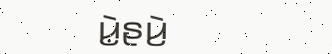ꤣꤧ꤭ꤔꤣꤧ꤬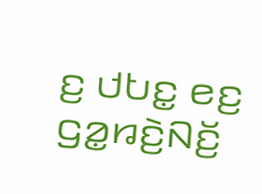ꤢ꤬ ꤓꤝꤢ꤭ ꤕꤢ꤬ ꤞꤤ꤭ꤙꤢꤧ꤬ꤡꤢꤩ꤬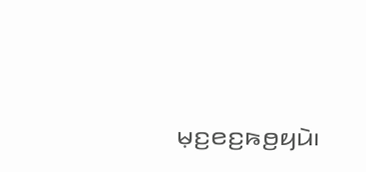ꤗ꤫ꤢ꤬ꤕꤢ꤬ꤒꤥ꤬ꤟꤣꤧ꤯